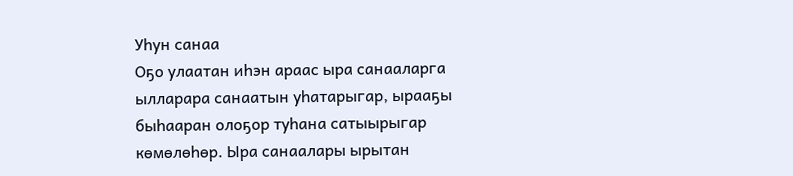Уһун санаа
Оҕо улаатан иһэн араас ыра санааларга ылларара санаатын уһатарыгар, ырааҕы быһааран олоҕор туһана сатыырыгар көмөлөһөр. Ыра санаалары ырытан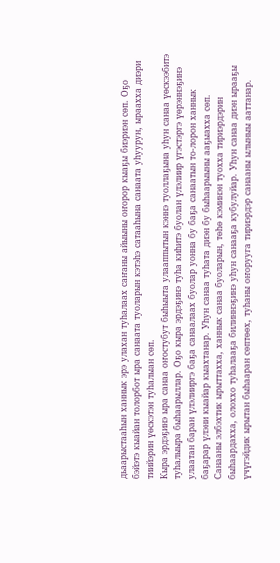дьаарыстааһын ханнык эрэ улахан туһалаах саҥаны айыыны оҥорор кыаҕы биэриэн сөп. Оҕо бэйэтэ кыайан толорбот ыра санаата туоларын кэтэһэ сатааһына санаата уһуурун, ыраахха диэри тиийэрин үөскэтэн туһалыан сөп.
Кыра эрдэҕинэ ыра санаа оҥостубут быһыыта улааппытын кэннэ туоллаҕына уһун санаа үөскээбитэ туһалыыра быһаарыллар. Оҕо кыра эрдэҕинэ туһа киһитэ буолан үлэлиир үгэстэргэ үөрэннэҕинэ улаатан баран үлэлииргэ баҕа санаалаах буолар уонна бу баҕа санаатын то-лорон ханнык баҕарар үлэни кыайар кыахтанар. Уһун санаа туһата диэн бу быһаарыыны ааҕыахха сөп.
Санааны элбэхтик ырыттахха, ханнык санаа буоларын, төһө кэминэн туохха тириэрдэрин быһаардахха, олоххо туһалааҕа билиннэҕинэ уһун санааҕа кубулуйар. Уһун санаа диэн ырааҕы үчүгэйдик ырытан быһааран сөптөөх, туһаны оҥорууга тириэрдэр санааны ылыныы ааттанар.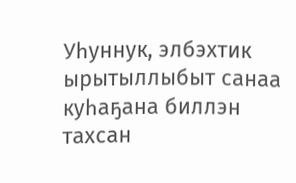Уһуннук, элбэхтик ырытыллыбыт санаа куһаҕана биллэн тахсан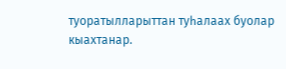туоратылларыттан туһалаах буолар кыахтанар.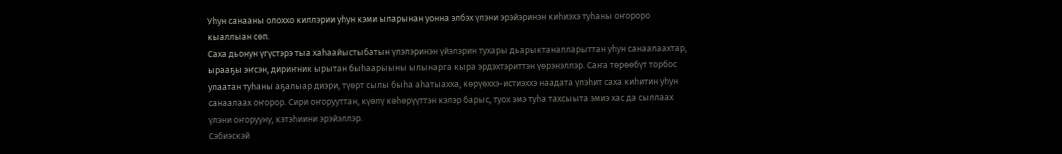Уһун санааны олоххо киллэрии уһун кэми ыларынан уонна элбэх үлэни эрэйэринэн киһиэхэ туһаны оҥороро кыаллыан сөп.
Саха дьонун үгүстэрэ тыа хаһаайыстыбатын үлэлэринэн үйэлэрин тухары дьарыктаналларыттан уһун санаалаахтар, ырааҕы эҥсэн, дириҥник ырытан быһаарыыны ылынарга кыра эрдэхтэриттэн үөрэнэллэр. Саҥа төрөөбүт торбос улаатан туһаны аҕалыар диэри, түөрт сылы быһа аһатыахха, көрүөххэ-истиэххэ наадата үлэһит саха киһитин уһун санаалаах оҥорор. Сири оҥорууттан, күөлү көһөрүүттэн кэлэр барыс, туох эмэ туһа тахсыыта эмиэ хас да сыллаах үлэни оҥорууну, кэтэһиини эрэйэллэр.
Сэбиэскэй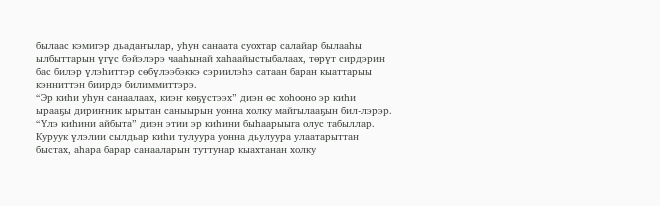былаас кэмигэр дьадаҥылар, уһун санаата суохтар салайар былааһы ылбыттарын үгүс бэйэлэрэ чааһынай хаһаайыстыбалаах, төрүт сирдэрин бас билэр үлэһиттэр сөбүлээбэккэ сэриилэһэ сатаан баран кыаттарыы кэнниттэн биирдэ билиммиттэрэ.
“Эр киһи уһун санаалаах, киэҥ көҕүстээх” диэн өс хоһооно эр киһи ырааҕы дириҥник ырытан саныырын уонна холку майгылааҕын бил-лэрэр. “Үлэ киһини айбыта” диэн этии эр киһини быһаарыыга олус табыллар. Куруук үлэлии сылдьар киһи тулуура уонна дьулуура улаатарыттан быстах, аһара барар санааларын туттунар кыахтанан холку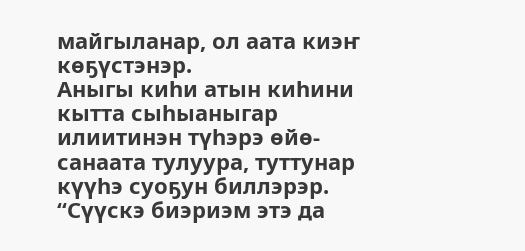майгыланар, ол аата киэҥ көҕүстэнэр.
Аныгы киһи атын киһини кытта сыһыаныгар илиитинэн түһэрэ өйө-санаата тулуура, туттунар күүһэ суоҕун биллэрэр. “Сүүскэ биэриэм этэ да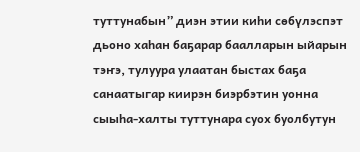туттунабын” диэн этии киһи сөбүлэспэт дьоно хаһан баҕарар баалларын ыйарын тэҥэ, тулуура улаатан быстах баҕа санаатыгар киирэн биэрбэтин уонна сыыһа-халты туттунара суох буолбутун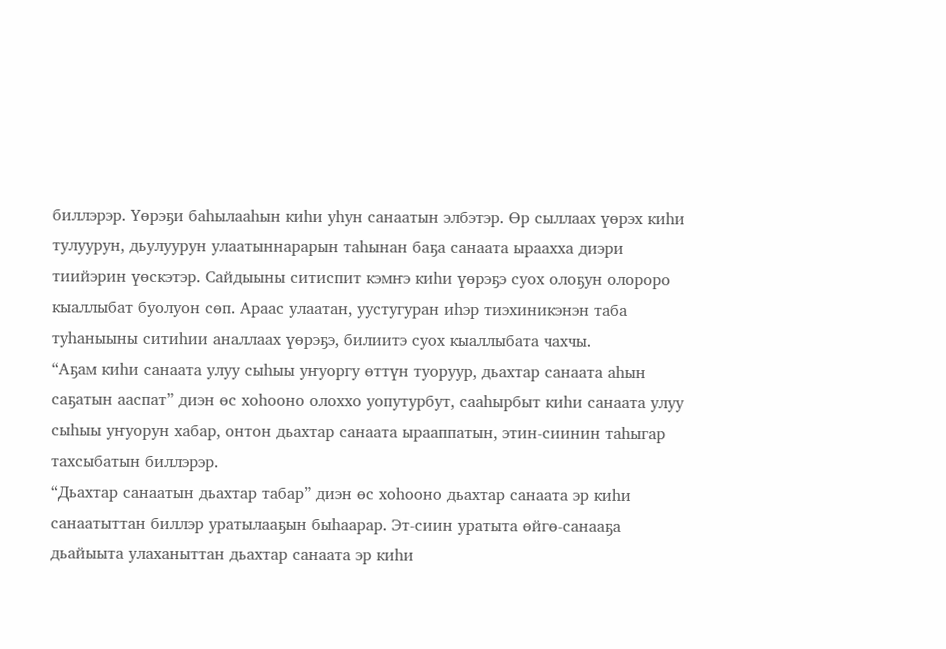биллэрэр. Үөрэҕи баһылааһын киһи уһун санаатын элбэтэр. Өр сыллаах үөрэх киһи тулуурун, дьулуурун улаатыннарарын таһынан баҕа санаата ыраахха диэри тиийэрин үөскэтэр. Сайдыыны ситиспит кэмҥэ киһи үөрэҕэ суох олоҕун олороро кыаллыбат буолуон сөп. Араас улаатан, уустугуран иһэр тиэхиникэнэн таба туһаныыны ситиһии аналлаах үөрэҕэ, билиитэ суох кыаллыбата чахчы.
“Аҕам киһи санаата улуу сыһыы уҥуоргу өттүн туоруур, дьахтар санаата аһын саҕатын ааспат” диэн өс хоһооно олоххо уопутурбут, сааһырбыт киһи санаата улуу сыһыы уҥуорун хабар, онтон дьахтар санаата ырааппатын, этин-сиинин таһыгар тахсыбатын биллэрэр.
“Дьахтар санаатын дьахтар табар” диэн өс хоһооно дьахтар санаата эр киһи санаатыттан биллэр уратылааҕын быһаарар. Эт-сиин уратыта өйгө-санааҕа дьайыыта улаханыттан дьахтар санаата эр киһи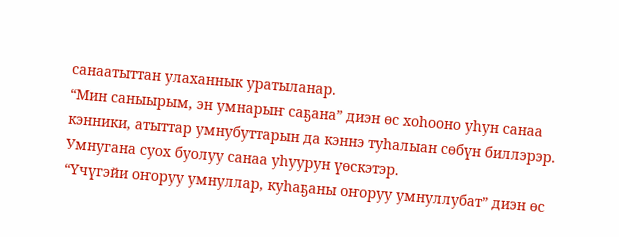санаатыттан улаханнык уратыланар.
“Мин саныырым, эн умнарыҥ саҕана” диэн өс хоһооно уһун санаа кэнники, атыттар умнубуттарын да кэннэ туһалыан сөбүн биллэрэр. Умнугана суох буолуу санаа уһуурун үөскэтэр.
“Үчүгэйи оҥоруу умнуллар, куһаҕаны оҥоруу умнуллубат” диэн өс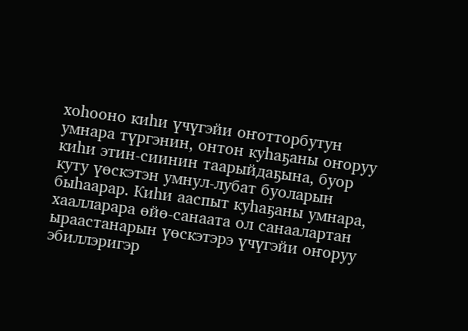хоһооно киһи үчүгэйи оҥотторбутун умнара түргэнин, онтон куһаҕаны оҥоруу киһи этин-сиинин таарыйдаҕына, буор куту үөскэтэн умнул-лубат буоларын быһаарар. Киһи ааспыт куһаҕаны умнара, хаалларара өйө-санаата ол санаалартан ыраастанарын үөскэтэрэ үчүгэйи оҥоруу эбиллэригэр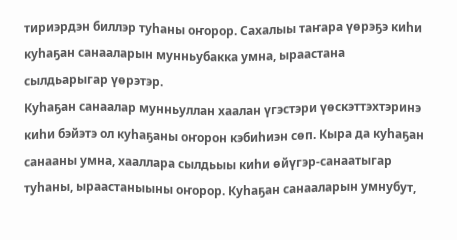тириэрдэн биллэр туһаны оҥорор. Сахалыы таҥара үөрэҕэ киһи куһаҕан санааларын мунньубакка умна, ыраастана сылдьарыгар үөрэтэр.
Куһаҕан санаалар мунньуллан хаалан үгэстэри үөскэттэхтэринэ киһи бэйэтэ ол куһаҕаны оҥорон кэбиһиэн сөп. Кыра да куһаҕан санааны умна, хааллара сылдьыы киһи өйүгэр-санаатыгар туһаны, ыраастаныыны оҥорор. Куһаҕан санааларын умнубут,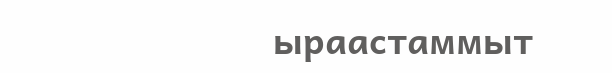ыраастаммыт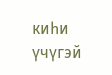киһи үчүгэй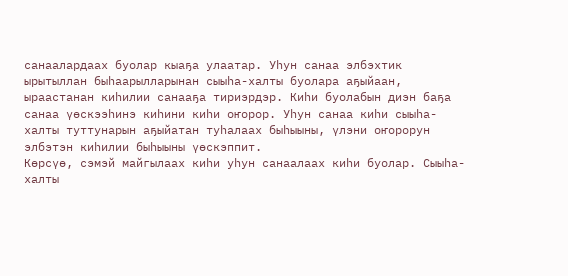санаалардаах буолар кыаҕа улаатар. Уһун санаа элбэхтик ырытыллан быһаарылларынан сыыһа-халты буолара аҕыйаан, ыраастанан киһилии санааҕа тириэрдэр. Киһи буолабын диэн баҕа санаа үөскээһинэ киһини киһи оҥорор. Уһун санаа киһи сыыһа-халты туттунарын аҕыйатан туһалаах быһыыны, үлэни оҥорорун элбэтэн киһилии быһыыны үөскэппит.
Көрсүө, сэмэй майгылаах киһи уһун санаалаах киһи буолар. Сыыһа-халты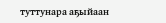туттунара аҕыйаан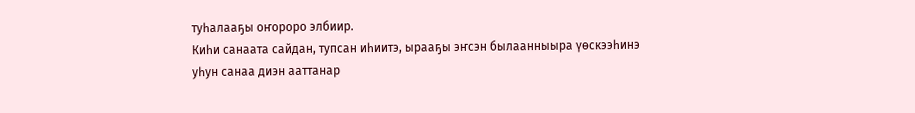туһалааҕы оҥороро элбиир.
Киһи санаата сайдан, тупсан иһиитэ, ырааҕы эҥсэн былаанныыра үөскээһинэ уһун санаа диэн ааттанар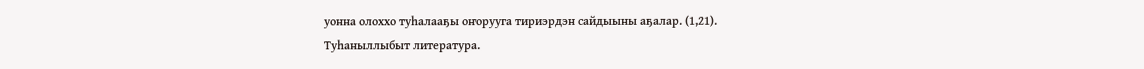уонна олоххо туһалааҕы оҥорууга тириэрдэн сайдыыны аҕалар. (1,21).
Туһаныллыбыт литература.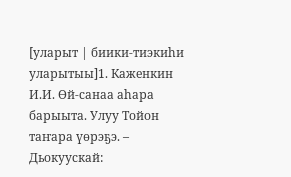[уларыт | биики-тиэкиһи уларытыы]1. Каженкин И.И. Өй-санаа аһара барыыта. Улуу Тойон таҥара үөрэҕэ. – Дьокуускай: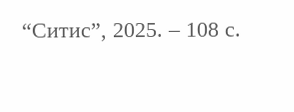“Ситис”, 2025. – 108 с.